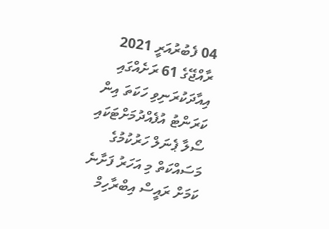04 ފެބުރުއަރީ 2021
ރާއްޖޭގެ 61 ރަށެއްގައި އިއާދަކުރަނިވި ހަކަތަ އިން ކަރަންޓު އުފެއްދުމަށްޓަކައި ސޯލާ ޕެނަލް ހަރުކުމުގެ މަސައްކަތް މި އަހަރު ފަށާނެ ކަމަށް ރައީސް އިބްރާހިމް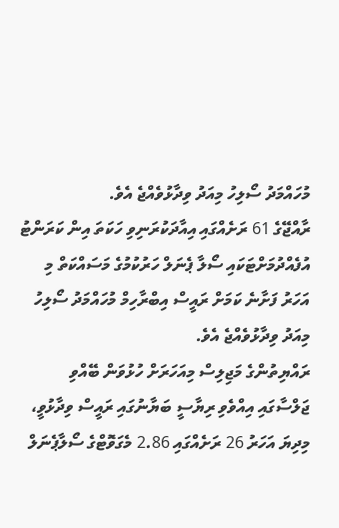މުހައްމަދު ސޯލިހު މިއަދު ވިދާޅުވެއްޖެ އެވެ.
ރާއްޖޭގެ 61 ރަށެއްގައި އިއާދަކުރަނިވި ހަކަތަ އިން ކަރަންޓު އުފެއްދުމަށްޓަކައި ސޯލާ ޕެނަލް ހަރުކުމުގެ މަސައްކަތް މި އަހަރު ފަށާނެ ކަމަށް ރައީސް އިބްރާހިމް މުހައްމަދު ސޯލިހު މިއަދު ވިދާޅުވެއްޖެ އެވެ.
ރައްޔިތުންގެ މަޖިލިސް މިއަހަރަށް ހުޅުވަން ބޭއްވި ޖަލްސާގައި އިއްވެވި ރިޔާސީ ބަޔާނުގައި ރައީސް ވިދާޅުވީ، މިދިޔަ އަހަރު 26 ރަށެއްގައި 2.86 މެގަވޮޓްގެ ސޯލާޕެނަލް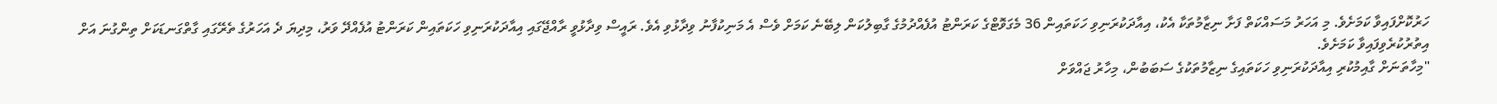ހަރުކޮށްފައިވާ ކަމަށެވެ. މި އަހަރު މަސައްކަތް ފަށާ ނިޒާމުތަކާ އެކު، އިއާދަކުރަނިވި ހަކަތައިން 36 މެގަވޮޓްގެ ކަރަންޓު އުފެއްދުމުގެ ގާބިލުކަން ލިބޭނެ ކަމަށް ވެސް އެ މަނިކުފާނު ވިދާޅުވި އެވެ. ރައީސް ވިދާޅުވީ ރާއްޖޭގައި އިއާދަކުރަނިވި ހަކަތައިން ކަރަންޓު އުފެއްދޭ ވަރު، މިދިޔަ ދެ އަހަރުގެ ތެރޭގައި ގާތްގަނޑަކަށް ތިންގުނަ އަށް އިތުރުކުރެވިފައިވާ ކަމަށެވެ.
"މިހާތަނަށް ގާއިމުކުރި އިއާދަކުރަނިވި ހަކަތައިގެ ނިޒާމުތަކުގެ ސަބަބުން، މިހާރު ޖައްވަށް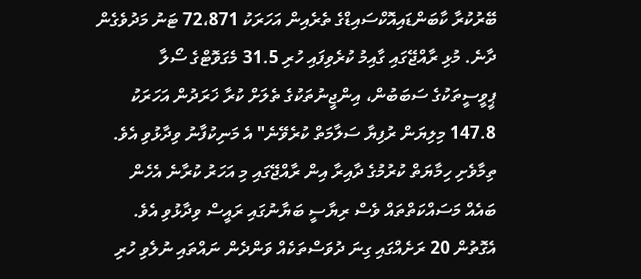ބޭރުކުރާ ކާބަންޑައިއޮކްސައިޑްގެ ތެރެއިން އަހަރަކު 72،871 ޓަނު މަދުވެގެން ދާނެ. މުޅި ރާއްޖޭގައި ގާއިމު ކުރެވިފައި ހުރި 31.5 މެގަވޮޓްގެ ސޯލާ ޕީވީސީތަކުގެ ސަބަބުން، އިންޖީނުތަކުގެ ތެލަށް ކުރާ ޚަރަދުން އަހަރަކު 147.8 މިލިޔަން ރުފިޔާ ސަލާމަތް ކުރެވޭނެ" އެ މަނިކުފާނު ވިދާޅުވި އެވެ.
ތިމާވެށި ހިމާޔަތް ކުރުމުގެ ދާއިރާ އިން ރާއްޖޭގައި މި އަހަރު ކުރާނެ އެހެން ބައެއް މަސައްކަތްތައް ވެސް ރިޔާސީ ބަޔާނުގައި ރައީސް ވިދާޅުވި އެވެ. އެގޮތުން 20 ރަށެއްގައި ގިނަ ދުވަސްތަކެއް ވަންދެން ނައްތައި ނުލެވި ހުރި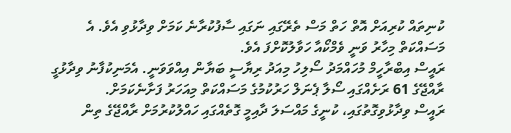ކުނިތައް ކުރިއަށް އޮތް ހަތް މަސް ތެރޭގައި ނަގައި ސާފުކުރާނެ ކަމަށް ވިދާޅުވި އެވެ. އެ މަސައްކަތް މިހާރު ވަނީ ވެމްކޯއާ ހަވާލުކޮށްފަ އެވެ.
ރައީސް އިބްރާހީމް މުހައްމަދު ސޯލިހު މިއަދު ރިޔާސީ ބަޔާން އިއްވަވަނީ. އެމަނިކުފާނު ވިދާޅުގީ ރާއްޖޭގެ 61 ރަށެއްގައި ސޯލާ ޕެނަލް ހަރުކުމުގެ މަސައްކަތް މިއަހަރު ފަށާނެކަމަށް.
ރައީސް ވިދާޅުވިގޮތުގައި، ކުނީގެ މައްސަލަ ދާއިމީ ގޮތެއްގައި ހައްލުކުރުމަށް ރާއްޖޭގެ ތިން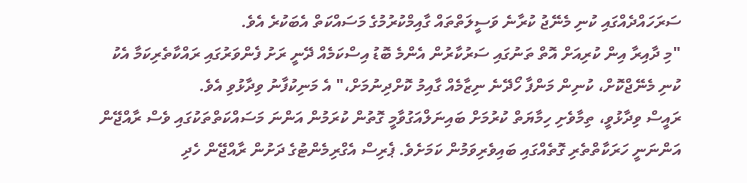ސަރަހައްދެއްގައި ކުނި މެނޭޖު ކުރާނެ ވަސީލަތްތައް ގާއިމްކުރުމުގެ މަސައްކަތް އެބަކުރެ އެވެ.
"މި ދާއިރާ އިން ކުރިއަށް އޮތް ތަނުގައި ސަރުކާރުން އެންމެ ބޮޑު އިސްކަމެއް ދޭނީ ރަށު ފެންވަރުގައި ރައްކާތެރިކަމާ އެކު ކުނި މެނޭޖްކޮށް، ކުނިން މަންފާ ހޯދޭނެ ނިޒާމެއް ގާއިމު ކޮށްދިނުމަށް،" އެ މަނިކުފާނު ވިދާޅުވި އެވެ.
ރައީސް ވިދާޅުވީ، ތިމާވެށި ހިމާޔަތް ކުރުމަށް ބައިނަލްއަގުވާމީ ގޮތުން ކުރަމުން އަންނަ މަސައްކަތްތަކުގައި ވެސް ރާއްޖޭން އަންނަނީ ހަރަކާތްތެރި ގޮތެއްގައި ބައިވެރިވަމުން ކަމަށެވެ. ޕެރިސް އެގްރިމެންޓުގެ ދަށުން ރާއްޖޭން ހެދި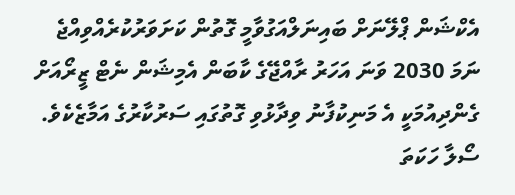އެކްޝަން ޕްލޭނަށް ބައިނަލްއަގުވާމީ ގޮތުން ކަށަވަރުކުރެއްވިއްޖެ ނަމަ 2030 ވަނަ އަހަރު ރާއްޖޭގެ ކާބަން އެމިޝަން ނެޓް ޒީރޯއަށް ގެންދިއުމަކީ އެ މަނިކުފާނު ވިދާޅުވި ގޮތުގައި ސަރުކާރުގެ އަމާޒެކެވެ.
ސޯލާ ހަކަތަ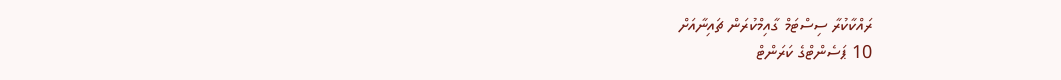ރައްކާކުރާ ސިސްޓަމް ގާއިމްކުރަން ޗައިނާއަށް
10 ޕަސެންޓްގެ ކަރަންޓް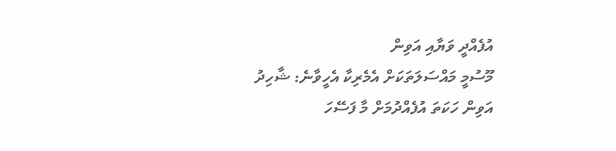އުފެއްދީ ވަޔާއި އަވިން
މޫސުމީ މައްސަލަތަކަށް އެމެރިކާ އެހީވާނެ: ޝާހިދު
އަވިން ހަކަތަ އުފެއްދުމަށް މާ ފަސޭހަ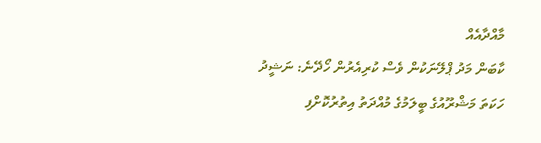މާއްދާއެއް
ކާބަން މަދު ޕްލޭނަކުން ވެސް ކުރިއެރުން ހޯދޭނެ: ނަޝީދު
ހަކަތަ މަޝްރޫއުގެ ބީލަމުގެ މުއްދަތު އިތުރުކޮށްފި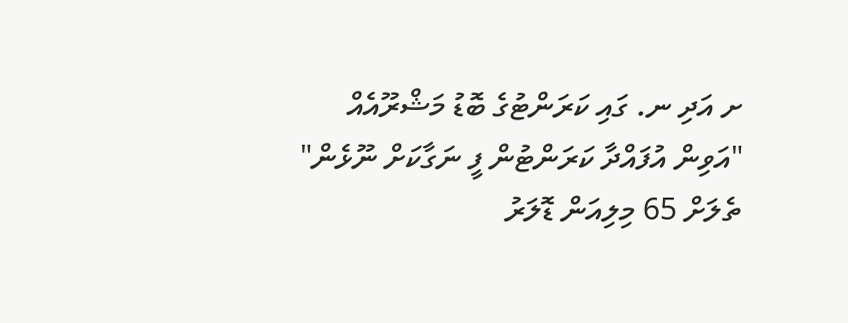ށ އަދި ނ. ގައި ކަރަންޓުގެ ބޮޑު މަޝްރޫއެއް
"އަވިން އުފައްދާ ކަރަންޓުން ފީ ނަގާކަށް ނޫޅެން"
ތެލަށް 65 މިލިއަން ޑޮލަރު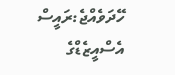ހޭދަވެއްޖެ:ރައީސް
އެސްއީޒެޑްގެ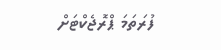ފުރަތަމަ ޕްރޮޖެކްޓަށް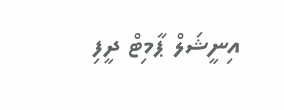އިނީޝަލް ޕާމިޓް ދީފި